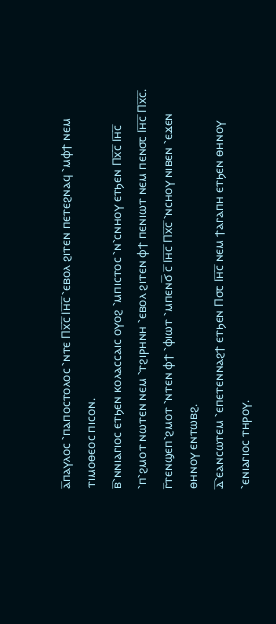ⲁ̅ⲡⲁⲩⲗⲟⲥ ⳿ⲡⲁⲡⲟⲥⲧⲟⲗⲟⲥ ⳿ⲛⲧⲉ Ⲡⲭ̅ⲥ̅ Ⲓⲏ̅ⲥ̅ ⳿ⲉⲃⲟⲗ ϩⲓⲧⲉⲛ ⲡⲉⲧⲉϩⲛⲁϥ ⳿ⲙⲫϯ ⲛⲉⲙ ⲧⲓⲙⲟⲑⲉⲟⲥ ⲡⲓⲥⲟⲛ.
ⲃ̅⳿ⲛⲛⲓⲁⲅⲓⲟⲥ ⲉⲧϧⲉⲛ ⲕⲟⲗⲁⲥⲥⲁⲓⲥ ⲟⲩⲟϩ ⳿ⲙⲡⲓⲥⲧⲟⲥ ⳿ⲛ⳿ⲥⲛⲏⲟⲩ ⲉⲧϧⲉⲛ Ⲡⲭ̅ⲥ̅ Ⲓⲏ̅ⲥ̅ ⳿ⲡ⳿ϩⲙⲟⲧ ⲛⲱⲧⲉⲛ ⲛⲉⲙ ⳿ⲧϩⲓⲣⲏⲛⲏ ⳿ⲉⲃⲟⲗ ϩⲓⲧⲉⲛ ⲫϯ ⲡⲉⲛⲓⲱⲧ ⲛⲉⲙ ⲡⲉⲛ⳪ Ⲓⲏ̅ⲥ̅ Ⲡⲭ̅ⲥ̅.
ⲅ̅ⲧⲉⲛϣⲉⲡ⳿ϩⲙⲟⲧ ⳿ⲛⲧⲉⲛ ⲫϯ ⳿ⲫⲓⲱⲧ ⳿ⲙⲡⲉⲛϭ̅ ⲥ̅ Ⲓⲏ̅ⲥ̅ Ⲡⲭ̅ⲥ̅ ⳿ⲛⲥⲏⲟⲩ ⲛⲓⲃⲉⲛ ⳿ⲉϫⲉⲛ ⲑⲏⲛⲟⲩ ⲉⲛⲧⲱⲃϩ.
ⲇ̅⳿ⲉⲁⲛⲥⲱⲧⲉⲙ ⳿ⲉⲡⲉⲧⲉⲛⲛⲁϩϯ ⲉⲧϧⲉⲛ Ⲡ⳪ Ⲓⲏ̅ⲥ̅ ⲛⲉⲙ ϯⲁⲅⲁⲡⲏ ⲉⲧϧⲉⲛ ⲑⲏⲛⲟⲩ ⳿ⲉⲛⲓⲁⲅⲓⲟⲥ ⲧⲏⲣⲟⲩ.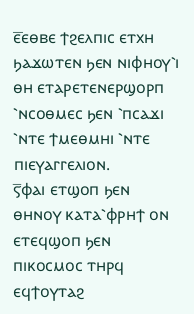ⲉ̅ⲉⲑⲃⲉ ϯϩⲉⲗⲡⲓⲥ ⲉⲧⲭⲏ ϧⲁϫⲱⲧⲉⲛ ϧⲉⲛ ⲛⲓⲫⲏⲟⲩ⳿ⲓ ⲑⲏ ⲉⲧⲁⲣⲉⲧⲉⲛⲉⲣϣⲟⲣⲡ ⳿ⲛⲥⲟⲑⲙⲉⲥ ϧⲉⲛ ⳿ⲡⲥⲁϫⲓ ⳿ⲛⲧⲉ ϯⲙⲉⲑⲙⲏⲓ ⳿ⲛⲧⲉ ⲡⲓⲉⲩⲁⲅⲅⲉⲗⲓⲟⲛ.
ⲋ̅ⲫⲁⲓ ⲉⲧϣⲟⲡ ϧⲉⲛ ⲑⲏⲛⲟⲩ ⲕⲁⲧⲁ⳿ⲫⲣⲏϯ ⲟⲛ ⲉⲧⲉϥϣⲟⲡ ϧⲉⲛ ⲡⲓⲕⲟⲥⲙⲟⲥ ⲧⲏⲣϥ ⲉϥϯⲟⲩⲧⲁϩ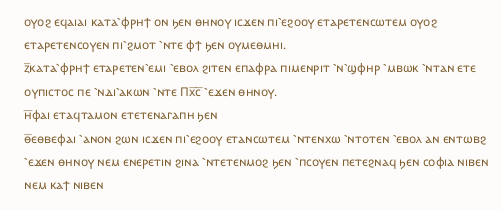ⲟⲩⲟϩ ⲉϥⲁⲓⲁⲓ ⲕⲁⲧⲁ⳿ⲫⲣⲏϯ ⲟⲛ ϧⲉⲛ ⲑⲏⲛⲟⲩ ⲓⲥϫⲉⲛ ⲡⲓ⳿ⲉϩⲟⲟⲩ ⲉⲧⲁⲣⲉⲧⲉⲛⲥⲱⲧⲉⲙ ⲟⲩⲟϩ ⲉⲧⲁⲣⲉⲧⲉⲛⲥⲟⲩⲉⲛ ⲡⲓ⳿ϩⲙⲟⲧ ⳿ⲛⲧⲉ ⲫϯ ϧⲉⲛ ⲟⲩⲙⲉⲑⲙⲏⲓ.
ⲍ̅ⲕⲁⲧⲁ⳿ⲫⲣⲏϯ ⲉⲧⲁⲣⲉⲧⲉⲛ⳿ⲉⲙⲓ ⳿ⲉⲃⲟⲗ ϩⲓⲧⲉⲛ ⲉⲡⲁⲫⲣⲁ ⲡⲓⲙⲉⲛⲣⲓⲧ ⳿ⲛ⳿ϣⲫⲏⲣ ⳿ⲙⲃⲱⲕ ⳿ⲛⲧⲁⲛ ⲉⲧⲉ ⲟⲩⲡⲓⲥⲧⲟⲥ ⲡⲉ ⳿ⲛⲇⲓ⳿ⲁⲕⲱⲛ ⳿ⲛⲧⲉ Ⲡⲭ̅ⲥ̅ ⳿ⲉϫⲉⲛ ⲑⲏⲛⲟⲩ.
ⲏ̅ⲫⲁⲓ ⲉⲧⲁϥⲧⲁⲙⲟⲛ ⲉⲧⲉⲧⲉⲛⲁⲅⲁⲡⲏ ϧⲉⲛ
ⲑ̅ⲉⲑⲃⲉⲫⲁⲓ ⳿ⲁⲛⲟⲛ ϩⲱⲛ ⲓⲥϫⲉⲛ ⲡⲓ⳿ⲉϩⲟⲟⲩ ⲉⲧⲁⲛⲥⲱⲧⲉⲙ ⳿ⲛⲧⲉⲛⲭⲱ ⳿ⲛⲧⲟⲧⲉⲛ ⳿ⲉⲃⲟⲗ ⲁⲛ ⲉⲛⲧⲱⲃϩ ⳿ⲉϫⲉⲛ ⲑⲏⲛⲟⲩ ⲛⲉⲙ ⲉⲛⲉⲣⲉⲧⲓⲛ ϩⲓⲛⲁ ⳿ⲛⲧⲉⲧⲉⲛⲙⲟϩ ϧⲉⲛ ⳿ⲡⲥⲟⲩⲉⲛ ⲡⲉⲧⲉϩⲛⲁϥ ϧⲉⲛ ⲥⲟⲫⲓⲁ ⲛⲓⲃⲉⲛ ⲛⲉⲙ ⲕⲁϯ ⲛⲓⲃⲉⲛ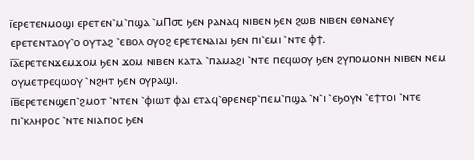ⲓ̅ⲉⲣⲉⲧⲉⲛⲙⲟϣⲓ ⲉⲣⲉⲧⲉⲛ⳿ⲙ⳿ⲡϣⲁ ⳿ⲙⲠ⳪ ϧⲉⲛ ⲣⲁⲛⲁϥ ⲛⲓⲃⲉⲛ ϧⲉⲛ ϩⲱⲃ ⲛⲓⲃⲉⲛ ⲉⲑⲛⲁⲛⲉⲩ ⲉⲣⲉⲧⲉⲛⲧⲁⲟⲩ⳿ⲟ ⲟⲩⲧⲁϩ ⳿ⲉⲃⲟⲗ ⲟⲩⲟϩ ⲉⲣⲉⲧⲉⲛⲁⲓⲁⲓ ϧⲉⲛ ⲡⲓ⳿ⲉⲙⲓ ⳿ⲛⲧⲉ ⲫϯ.
ⲓ̅ⲁ̅ⲉⲣⲉⲧⲉⲛϫⲉⲙϫⲟⲙ ϧⲉⲛ ϫⲟⲙ ⲛⲓⲃⲉⲛ ⲕⲁⲧⲁ ⳿ⲡⲁⲙⲁϩⲓ ⳿ⲛⲧⲉ ⲡⲉϥⲱⲟⲩ ϧⲉⲛ ϩⲩⲡⲟⲙⲟⲛⲏ ⲛⲓⲃⲉⲛ ⲛⲉⲙ ⲟⲩⲙⲉⲧⲣⲉϥⲱⲟⲩ ⳿ⲛϩⲏⲧ ϧⲉⲛ ⲟⲩⲣⲁϣⲓ.
ⲓ̅ⲃ̅ⲉⲣⲉⲧⲉⲛϣⲉⲡ⳿ϩⲙⲟⲧ ⳿ⲛⲧⲉⲛ ⳿ⲫⲓⲱⲧ ⲫⲁⲓ ⲉⲧⲁϥ⳿ⲑⲣⲉⲛⲉⲣ⳿ⲡⲉⲙ⳿ⲡϣⲁ ⳿ⲛ⳿ⲓ ⳿ⲉϧⲟⲩⲛ ⳿ⲉϯⲧⲟⲓ ⳿ⲛⲧⲉ ⲡⲓ⳿ⲕⲗⲏⲣⲟⲥ ⳿ⲛⲧⲉ ⲛⲓⲁⲅⲓⲟⲥ ϧⲉⲛ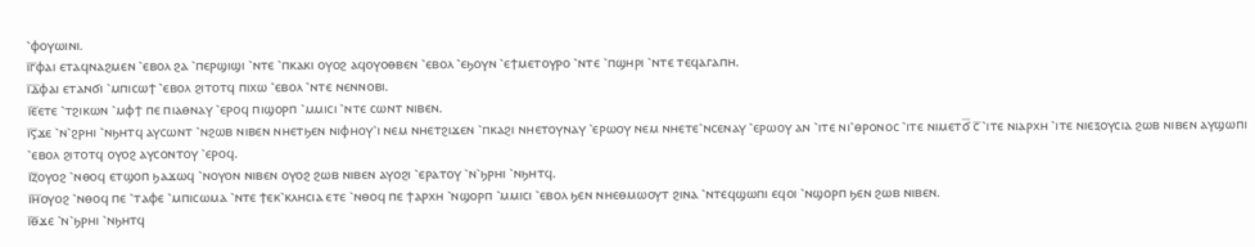⳿ⲫⲟⲩⲱⲓⲛⲓ.
ⲓ̅ⲅ̅ⲫⲁⲓ ⲉⲧⲁϥⲛⲁϩⲙⲉⲛ ⳿ⲉⲃⲟⲗ ϩⲁ ⳿ⲡⲉⲣϣⲓϣⲓ ⳿ⲛⲧⲉ ⳿ⲡⲕⲁⲕⲓ ⲟⲩⲟϩ ⲁϥⲟⲩⲟⲑⲃⲉⲛ ⳿ⲉⲃⲟⲗ ⳿ⲉϧⲟⲩⲛ ⳿ⲉϯⲙⲉⲧⲟⲩⲣⲟ ⳿ⲛⲧⲉ ⳿ⲡϣⲏⲣⲓ ⳿ⲛⲧⲉ ⲧⲉϥⲁⲅⲁⲡⲏ.
ⲓ̅ⲇ̅ⲫⲁⲓ ⲉⲧⲁⲛϭⲓ ⳿ⲙⲡⲓⲥⲱϯ ⳿ⲉⲃⲟⲗ ϩⲓⲧⲟⲧϥ ⲡⲓⲭⲱ ⳿ⲉⲃⲟⲗ ⳿ⲛⲧⲉ ⲛⲉⲛⲛⲟⲃⲓ.
ⲓ̅ⲉ̅ⲉⲧⲉ ⳿ⲧϩⲓⲕⲱⲛ ⳿ⲙⲫϯ ⲡⲉ ⲡⲓⲁⲑⲛⲁⲩ ⳿ⲉⲣⲟϥ ⲡⲓϣⲟⲣⲡ ⳿ⲙⲙⲓⲥⲓ ⳿ⲛⲧⲉ ⲥⲱⲛⲧ ⲛⲓⲃⲉⲛ.
ⲓ̅ⲋ̅ϫⲉ ⳿ⲛ⳿ϩⲣⲏⲓ ⳿ⲛϧⲏⲧϥ ⲁⲩⲥⲱⲛⲧ ⳿ⲛϩⲱⲃ ⲛⲓⲃⲉⲛ ⲛⲏⲉⲧϧⲉⲛ ⲛⲓⲫⲏⲟⲩ⳿ⲓ ⲛⲉⲙ ⲛⲏⲉⲧϩⲓϫⲉⲛ ⳿ⲡⲕⲁϩⲓ ⲛⲏⲉⲧⲟⲩⲛⲁⲩ ⳿ⲉⲣⲱⲟⲩ ⲛⲉⲙ ⲛⲏⲉⲧⲉ⳿ⲛⲥⲉⲛⲁⲩ ⳿ⲉⲣⲱⲟⲩ ⲁⲛ ⳿ⲓⲧⲉ ⲛⲓ⳿ⲑⲣⲟⲛⲟⲥ ⳿ⲓⲧⲉ ⲛⲓⲙⲉⲧϭ̅ ⲥ̅ ⳿ⲓⲧⲉ ⲛⲓⲁⲣⲭⲏ ⳿ⲓⲧⲉ ⲛⲓⲉⲝⲟⲩⲥⲓⲁ ϩⲱⲃ ⲛⲓⲃⲉⲛ ⲁⲩϣⲱⲡⲓ ⳿ⲉⲃⲟⲗ ϩⲓⲧⲟⲧϥ ⲟⲩⲟϩ ⲁⲩⲥⲟⲛⲧⲟⲩ ⳿ⲉⲣⲟϥ.
ⲓ̅ⲍ̅ⲟⲩⲟϩ ⳿ⲛⲑⲟϥ ⲉⲧϣⲟⲡ ϧⲁϫⲱϥ ⳿ⲛⲟⲩⲟⲛ ⲛⲓⲃⲉⲛ ⲟⲩⲟϩ ϩⲱⲃ ⲛⲓⲃⲉⲛ ⲁⲩⲟϩⲓ ⳿ⲉⲣⲁⲧⲟⲩ ⳿ⲛ⳿ϧⲣⲏⲓ ⳿ⲛϧⲏⲧϥ.
ⲓ̅ⲏ̅ⲟⲩⲟϩ ⳿ⲛⲑⲟϥ ⲡⲉ ⳿ⲧⲁⲫⲉ ⳿ⲙⲡⲓⲥⲱⲙⲁ ⳿ⲛⲧⲉ ϯⲉⲕ⳿ⲕⲗⲏⲥⲓⲁ ⲉⲧⲉ ⳿ⲛⲑⲟϥ ⲡⲉ ϯⲁⲣⲭⲏ ⳿ⲛϣⲟⲣⲡ ⳿ⲙⲙⲓⲥⲓ ⳿ⲉⲃⲟⲗ ϧⲉⲛ ⲛⲏⲉⲑⲙⲱⲟⲩⲧ ϩⲓⲛⲁ ⳿ⲛⲧⲉϥϣⲱⲡⲓ ⲉϥⲟⲓ ⳿ⲛϣⲟⲣⲡ ϧⲉⲛ ϩⲱⲃ ⲛⲓⲃⲉⲛ.
ⲓ̅ⲑ̅ϫⲉ ⳿ⲛ⳿ϧⲣⲏⲓ ⳿ⲛϧⲏⲧϥ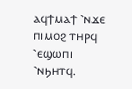ⲁϥϯⲙⲁϯ ⳿ⲛϫⲉ ⲡⲓⲙⲟϩ ⲧⲏⲣϥ ⳿ⲉϣⲱⲡⲓ ⳿ⲛϧⲏⲧϥ.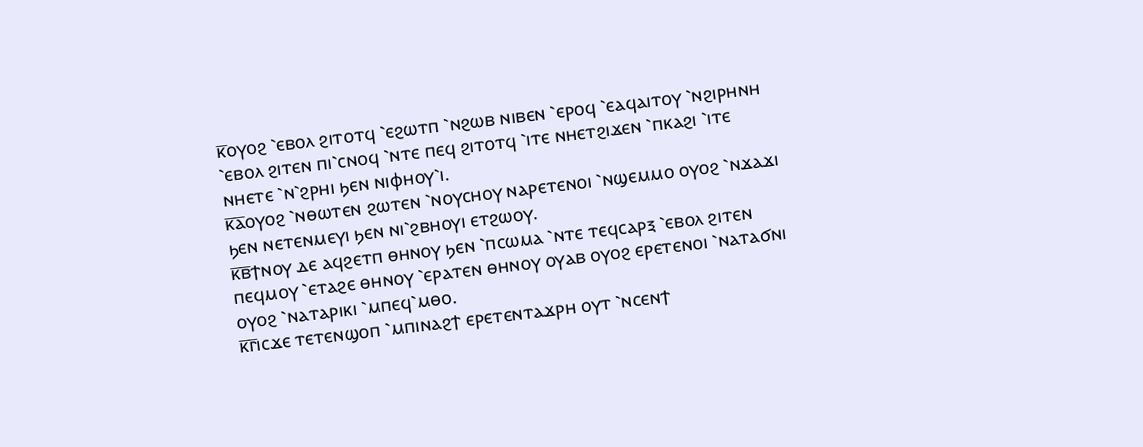ⲕ̅ⲟⲩⲟϩ ⳿ⲉⲃⲟⲗ ϩⲓⲧⲟⲧϥ ⳿ⲉϩⲱⲧⲡ ⳿ⲛϩⲱⲃ ⲛⲓⲃⲉⲛ ⳿ⲉⲣⲟϥ ⳿ⲉⲁϥⲁⲓⲧⲟⲩ ⳿ⲛϩⲓⲣⲏⲛⲏ ⳿ⲉⲃⲟⲗ ϩⲓⲧⲉⲛ ⲡⲓ⳿ⲥⲛⲟϥ ⳿ⲛⲧⲉ ⲡⲉϥ ϩⲓⲧⲟⲧϥ ⳿ⲓⲧⲉ ⲛⲏⲉⲧϩⲓϫⲉⲛ ⳿ⲡⲕⲁϩⲓ ⳿ⲓⲧⲉ ⲛⲏⲉⲧⲉ ⳿ⲛ⳿ϩⲣⲏⲓ ϧⲉⲛ ⲛⲓⲫⲏⲟⲩ⳿ⲓ.
ⲕ̅ⲁ̅ⲟⲩⲟϩ ⳿ⲛⲑⲱⲧⲉⲛ ϩⲱⲧⲉⲛ ⳿ⲛⲟⲩⲥⲏⲟⲩ ⲛⲁⲣⲉⲧⲉⲛⲟⲓ ⳿ⲛϣⲉⲙⲙⲟ ⲟⲩⲟϩ ⳿ⲛϫⲁϫⲓ ϧⲉⲛ ⲛⲉⲧⲉⲛⲙⲉⲩⲓ ϧⲉⲛ ⲛⲓ⳿ϩⲃⲏⲟⲩⲓ ⲉⲧϩⲱⲟⲩ.
ⲕ̅ⲃ̅ϯⲛⲟⲩ ⲇⲉ ⲁϥϩⲉⲧⲡ ⲑⲏⲛⲟⲩ ϧⲉⲛ ⳿ⲡⲥⲱⲙⲁ ⳿ⲛⲧⲉ ⲧⲉϥⲥⲁⲣⲝ ⳿ⲉⲃⲟⲗ ϩⲓⲧⲉⲛ ⲡⲉϥⲙⲟⲩ ⳿ⲉⲧⲁϩⲉ ⲑⲏⲛⲟⲩ ⳿ⲉⲣⲁⲧⲉⲛ ⲑⲏⲛⲟⲩ ⲟⲩⲁⲃ ⲟⲩⲟϩ ⲉⲣⲉⲧⲉⲛⲟⲓ ⳿ⲛⲁⲧⲁϭⲛⲓ ⲟⲩⲟϩ ⳿ⲛⲁⲧⲁⲣⲓⲕⲓ ⳿ⲙⲡⲉϥ⳿ⲙⲑⲟ.
ⲕ̅ⲅ̅ⲓⲥϫⲉ ⲧⲉⲧⲉⲛϣⲟⲡ ⳿ⲙⲡⲓⲛⲁϩϯ ⲉⲣⲉⲧⲉⲛⲧⲁϫⲣⲏ ⲟⲩⲧ ⳿ⲛⲥⲉⲛϯ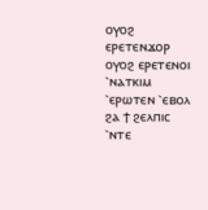ⲟⲩⲟϩ ⲉⲣⲉⲧⲉⲛϫⲟⲣ ⲟⲩⲟϩ ⲉⲣⲉⲧⲉⲛⲟⲓ ⳿ⲛⲁⲧⲕⲓⲙ ⳿ⲉⲣⲱⲧⲉⲛ ⳿ⲉⲃⲟⲗ ϩⲁ ϯ ϩⲉⲗⲡⲓⲥ ⳿ⲛⲧⲉ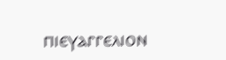ⲡⲓⲉⲩⲁⲅⲅⲉⲗⲓⲟⲛ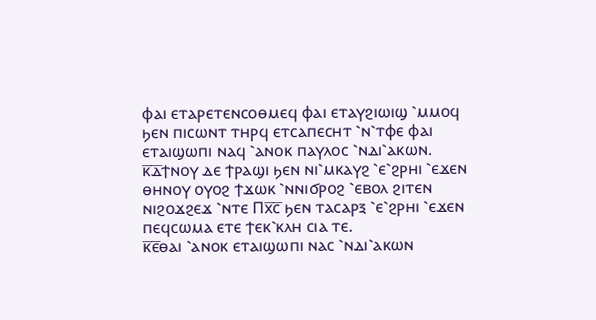ⲫⲁⲓ ⲉⲧⲁⲣⲉⲧⲉⲛⲥⲟⲑⲙⲉϥ ⲫⲁⲓ ⲉⲧⲁⲩϩⲓⲱⲓϣ ⳿ⲙⲙⲟϥ ϧⲉⲛ ⲡⲓⲥⲱⲛⲧ ⲧⲏⲣϥ ⲉⲧⲥⲁⲡⲉⲥⲏⲧ ⳿ⲛ⳿ⲧⲫⲉ ⲫⲁⲓ ⲉⲧⲁⲓϣⲱⲡⲓ ⲛⲁϥ ⳿ⲁⲛⲟⲕ ⲡⲁⲩⲗⲟⲥ ⳿ⲛⲇⲓ⳿ⲁⲕⲱⲛ.
ⲕ̅ⲇ̅ϯⲛⲟⲩ ⲇⲉ ϯⲣⲁϣⲓ ϧⲉⲛ ⲛⲓ⳿ⲙⲕⲁⲩϩ ⳿ⲉ⳿ϩⲣⲏⲓ ⳿ⲉϫⲉⲛ ⲑⲏⲛⲟⲩ ⲟⲩⲟϩ ϯϫⲱⲕ ⳿ⲛⲛⲓϭⲣⲟϩ ⳿ⲉⲃⲟⲗ ϩⲓⲧⲉⲛ ⲛⲓϩⲟϫϩⲉϫ ⳿ⲛⲧⲉ Ⲡⲭ̅ⲥ̅ ϧⲉⲛ ⲧⲁⲥⲁⲣⲝ ⳿ⲉ⳿ϩⲣⲏⲓ ⳿ⲉϫⲉⲛ ⲡⲉϥⲥⲱⲙⲁ ⲉⲧⲉ ϯⲉⲕ⳿ⲕⲗⲏ ⲥⲓⲁ ⲧⲉ.
ⲕ̅ⲉ̅ⲑⲁⲓ ⳿ⲁⲛⲟⲕ ⲉⲧⲁⲓϣⲱⲡⲓ ⲛⲁⲥ ⳿ⲛⲇⲓ⳿ⲁⲕⲱⲛ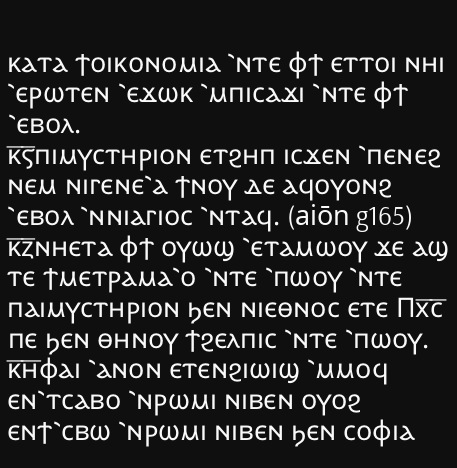ⲕⲁⲧⲁ ϯⲟⲓⲕⲟⲛⲟⲙⲓⲁ ⳿ⲛⲧⲉ ⲫϯ ⲉⲧⲧⲟⲓ ⲛⲏⲓ ⳿ⲉⲣⲱⲧⲉⲛ ⳿ⲉϫⲱⲕ ⳿ⲙⲡⲓⲥⲁϫⲓ ⳿ⲛⲧⲉ ⲫϯ ⳿ⲉⲃⲟⲗ.
ⲕ̅ⲋ̅ⲡⲓⲙⲩⲥⲧⲏⲣⲓⲟⲛ ⲉⲧϩⲏⲡ ⲓⲥϫⲉⲛ ⳿ⲡⲉⲛⲉϩ ⲛⲉⲙ ⲛⲓⲅⲉⲛⲉ⳿ⲁ ϯⲛⲟⲩ ⲇⲉ ⲁϥⲟⲩⲟⲛϩ ⳿ⲉⲃⲟⲗ ⳿ⲛⲛⲓⲁⲅⲓⲟⲥ ⳿ⲛⲧⲁϥ. (aiōn g165)
ⲕ̅ⲍ̅ⲛⲏⲉⲧⲁ ⲫϯ ⲟⲩⲱϣ ⳿ⲉⲧⲁⲙⲱⲟⲩ ϫⲉ ⲁϣ ⲧⲉ ϯⲙⲉⲧⲣⲁⲙⲁ⳿ⲟ ⳿ⲛⲧⲉ ⳿ⲡⲱⲟⲩ ⳿ⲛⲧⲉ ⲡⲁⲓⲙⲩⲥⲧⲏⲣⲓⲟⲛ ϧⲉⲛ ⲛⲓⲉⲑⲛⲟⲥ ⲉⲧⲉ Ⲡⲭ̅ⲥ̅ ⲡⲉ ϧⲉⲛ ⲑⲏⲛⲟⲩ ϯϩⲉⲗⲡⲓⲥ ⳿ⲛⲧⲉ ⳿ⲡⲱⲟⲩ.
ⲕ̅ⲏ̅ⲫⲁⲓ ⳿ⲁⲛⲟⲛ ⲉⲧⲉⲛϩⲓⲱⲓϣ ⳿ⲙⲙⲟϥ ⲉⲛ⳿ⲧⲥⲁⲃⲟ ⳿ⲛⲣⲱⲙⲓ ⲛⲓⲃⲉⲛ ⲟⲩⲟϩ ⲉⲛϯ⳿ⲥⲃⲱ ⳿ⲛⲣⲱⲙⲓ ⲛⲓⲃⲉⲛ ϧⲉⲛ ⲥⲟⲫⲓⲁ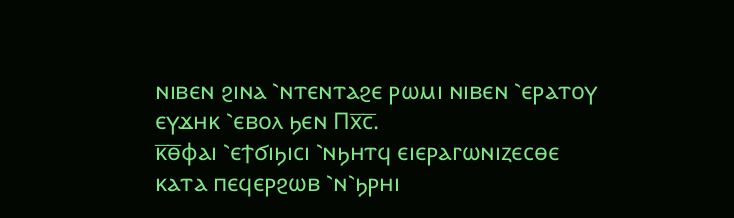ⲛⲓⲃⲉⲛ ϩⲓⲛⲁ ⳿ⲛⲧⲉⲛⲧⲁϩⲉ ⲣⲱⲙⲓ ⲛⲓⲃⲉⲛ ⳿ⲉⲣⲁⲧⲟⲩ ⲉⲩϫⲏⲕ ⳿ⲉⲃⲟⲗ ϧⲉⲛ Ⲡⲭ̅ⲥ̅.
ⲕ̅ⲑ̅ⲫⲁⲓ ⳿ⲉϯϭⲓϧⲓⲥⲓ ⳿ⲛϧⲏⲧϥ ⲉⲓⲉⲣⲁⲅⲱⲛⲓⲍⲉⲥⲑⲉ ⲕⲁⲧⲁ ⲡⲉϥⲉⲣϩⲱⲃ ⳿ⲛ⳿ϧⲣⲏⲓ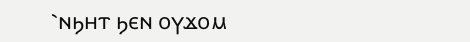⳿ⲛϧⲏⲧ ϧⲉⲛ ⲟⲩϫⲟⲙ